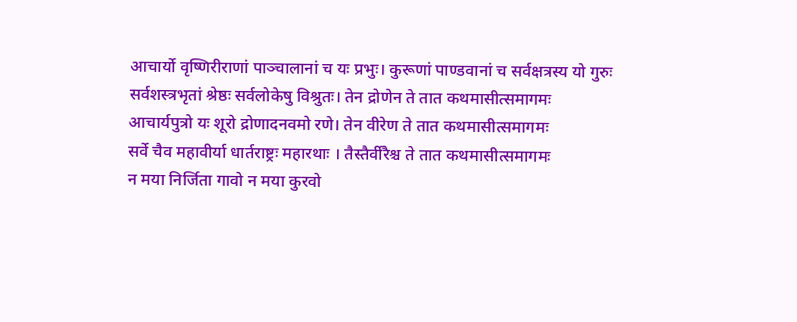आचार्यो वृष्णिरीराणां पाञ्चालानां च यः प्रभुः। कुरूणां पाण्डवानां च सर्वक्षत्रस्य यो गुरुः
सर्वशस्त्रभृतां श्रेष्ठः सर्वलोकेषु विश्रुतः। तेन द्रोणेन ते तात कथमासीत्समागमः
आचार्यपुत्रो यः शूरो द्रोणादनवमो रणे। तेन वीरेण ते तात कथमासीत्समागमः
सर्वे चैव महावीर्या धार्तराष्ट्रः महारथाः । तैस्तैर्वीरैश्च ते तात कथमासीत्समागमः
न मया निर्जिता गावो न मया कुरवो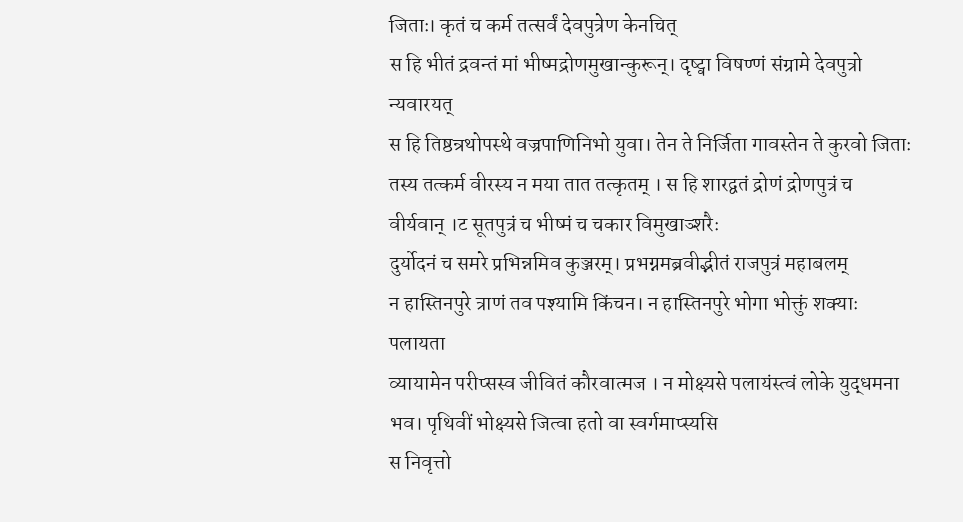जिताः। कृतं च कर्म तत्सर्वं देवपुत्रेण केनचित्
स हि भीतं द्रवन्तं मां भीष्मद्रोणमुखान्कुरून्। दृष्ट्वा विषण्णं संग्रामे देवपुत्रो न्यवारयत्
स हि तिष्ठन्रथोपस्थे वज्रपाणिनिभो युवा। तेन ते निर्जिता गावस्तेन ते कुरवो जिताः
तस्य तत्कर्म वीरस्य न मया तात तत्कृतम् । स हि शारद्वतं द्रोणं द्रोणपुत्रं च वीर्यवान् ।ट सूतपुत्रं च भीष्मं च चकार विमुखाञ्शरैः
दुर्योदनं च समरे प्रभिन्नमिव कुञ्जरम्। प्रभग्नमब्रवीद्भीतं राजपुत्रं महाबलम्
न हास्तिनपुरे त्राणं तव पश्यामि किंचन। न हास्तिनपुरे भोगा भोक्तुं शक्याः पलायता
व्यायामेन परीप्सस्व जीवितं कौरवात्मज । न मोक्ष्यसे पलायंस्त्वं लोके युद्धमना भव। पृथिवीं भोक्ष्यसे जित्वा हतो वा स्वर्गमाप्स्यसि
स निवृत्तो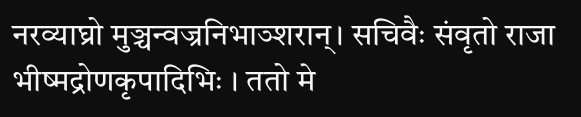नरव्याघ्रो मुञ्चन्वज्रनिभाञ्शरान्। सचिवैः संवृतो राजा भीष्मद्रोणकृपादिभिः । ततो मे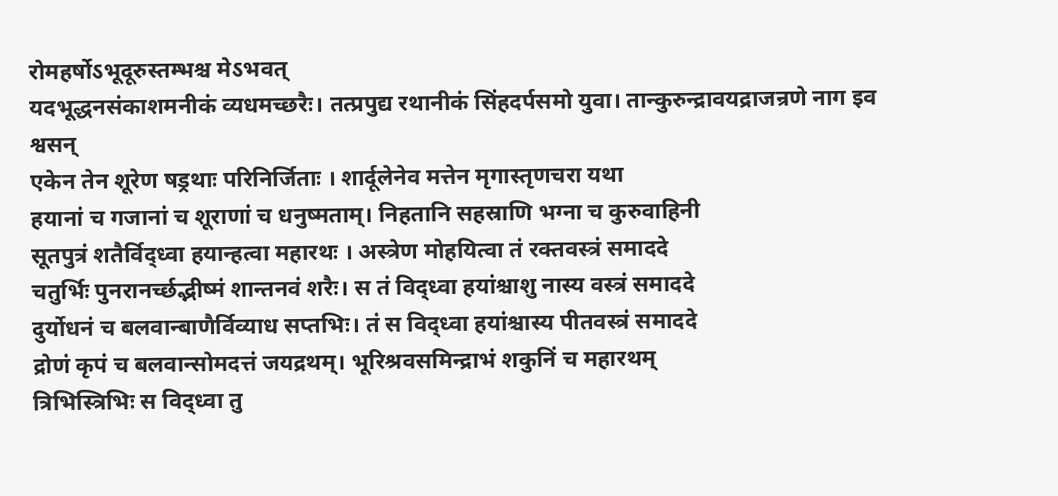रोमहर्षोऽभूदूरुस्तम्भश्च मेऽभवत्
यदभूद्धनसंकाशमनीकं व्यधमच्छरैः। तत्प्रपुद्य रथानीकं सिंहदर्पसमो युवा। तान्कुरुन्द्रावयद्राजन्रणे नाग इव श्वसन्
एकेन तेन शूरेण षड्रथाः परिनिर्जिताः । शार्दूलेनेव मत्तेन मृगास्तृणचरा यथा
हयानां च गजानां च शूराणां च धनुष्मताम्। निहतानि सहस्राणि भग्ना च कुरुवाहिनी
सूतपुत्रं शतैर्विद्ध्वा हयान्हत्वा महारथः । अस्त्रेण मोहयित्वा तं रक्तवस्त्रं समाददे
चतुर्भिः पुनरानर्च्छद्भीष्मं शान्तनवं शरैः। स तं विद्ध्वा हयांश्चाशु नास्य वस्त्रं समाददे
दुर्योधनं च बलवान्बाणैर्विव्याध सप्तभिः। तं स विद्ध्वा हयांश्चास्य पीतवस्त्रं समाददे
द्रोणं कृपं च बलवान्सोमदत्तं जयद्रथम्। भूरिश्रवसमिन्द्राभं शकुनिं च महारथम्
त्रिभिस्त्रिभिः स विद्ध्वा तु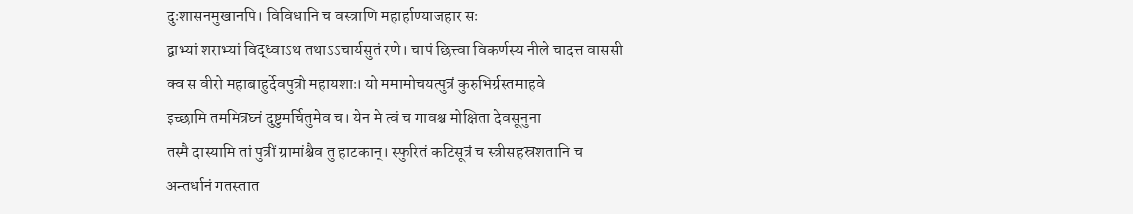दुःशासनमुखानपि। विविधानि च वस्त्राणि महार्हाण्याजहार सः
द्वाभ्यां शराभ्यां विद्ध्वाऽथ तथाऽऽचार्यसुतं रणे। चापं छित्त्वा विकर्णस्य नीले चादत्त वाससी
क्व स वीरो महाबाहुर्देवपुत्रो महायशाः। यो ममामोचयत्पुत्रं कुरुभिर्ग्रस्तमाहवे
इच्छामि तममित्रघ्नं दुष्टुमर्चितुमेव च। येन मे त्वं च गावश्च मोक्षिता देवसूनुना
तस्मै दास्यामि तां पुत्रीं ग्रामांश्चैव तु हाटकान्। स्फुरितं कटिसूत्रं च स्त्रीसहस्रशतानि च
अन्तर्धानं गतस्तात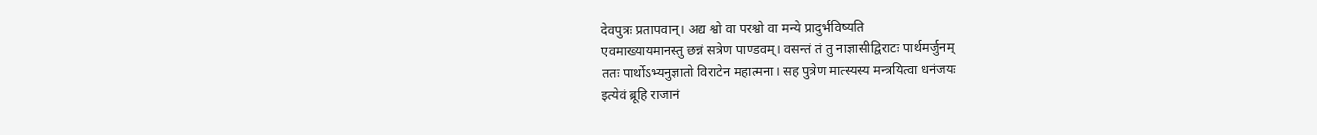देवपुत्रः प्रतापवान्। अद्य श्वो वा परश्वो वा मन्ये प्रादुर्भविष्यति
एवमाख्यायमानस्तु छन्नं सत्रेण पाण्डवम्। वसन्तं तं तु नाज्ञासीद्विराटः पार्थमर्जुनम्
ततः पार्थोऽभ्यनुज्ञातो विराटेन महात्मना। सह पुत्रेण मात्स्यस्य मन्त्रयित्वा धनंजयः
इत्येवं ब्रूहि राजानं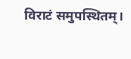विराटं समुपस्थितम्।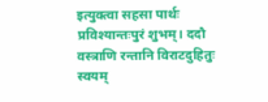इत्युक्त्वा सहसा पार्थः प्रविश्यान्तःपुरं शुभम्। ददौ वस्त्राणि रन्तानि विराटदुहितुः स्वयम्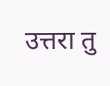उत्तरा तु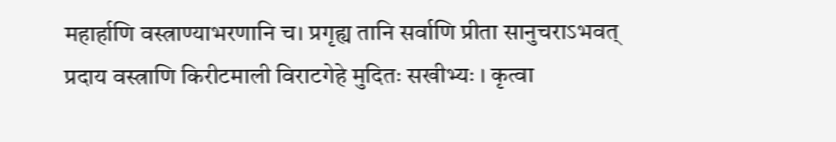महार्हाणि वस्त्राण्याभरणानि च। प्रगृह्य तानि सर्वाणि प्रीता सानुचराऽभवत्
प्रदाय वस्त्राणि किरीटमाली विराटगेहे मुदितः सखीभ्यः । कृत्वा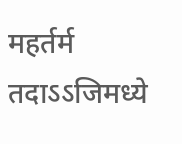महर्तर्म तदाऽऽजिमध्ये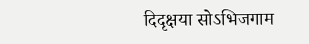दिदृक्षया सोऽभिजगाम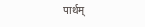पार्थम्